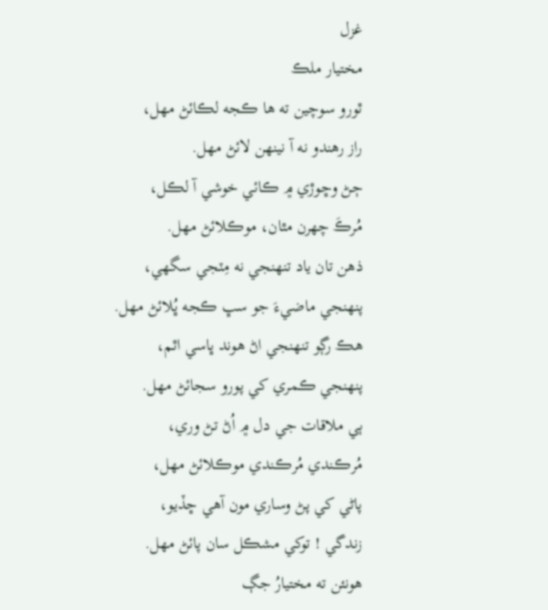غزل
مختيار ملڪ
ٿورو سوچين ته ها ڪجه لڪائڻ مهل،
راز رهندو نه آ نينهن لائڻ مهل.
ڄڻ وڇوڙي ۾ ڪائي خوشي آ لڪل،
مُرڪَ چهرن مٿان، موڪلائڻ مهل.
ذهن تان ياد تنهنجي نه مِٽجي سگهي،
پنهنجي ماضيءَ جو سڀ ڪجه ڀُلائڻ مهل.
هڪ رڳو تنهنجي اڻ هوند ڀاسي اٿم،
پنهنجي ڪمري کي پورو سجائڻ مهل.
ٻي ملاقات جي دل ۾ اُڻ تڻ وري،
مُرڪندي مُرڪندي موڪلائڻ مهل،
پاڻي کي پڻ وساري مون آهي ڇڏيو،
زندگي ! توکي مشڪل سان پائڻ مهل.
هونئن ته مختيارُ جڳ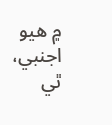۾ هيو اجنبي،
ٿي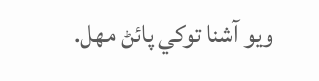ويو آشنا توکي پائڻ مهل.